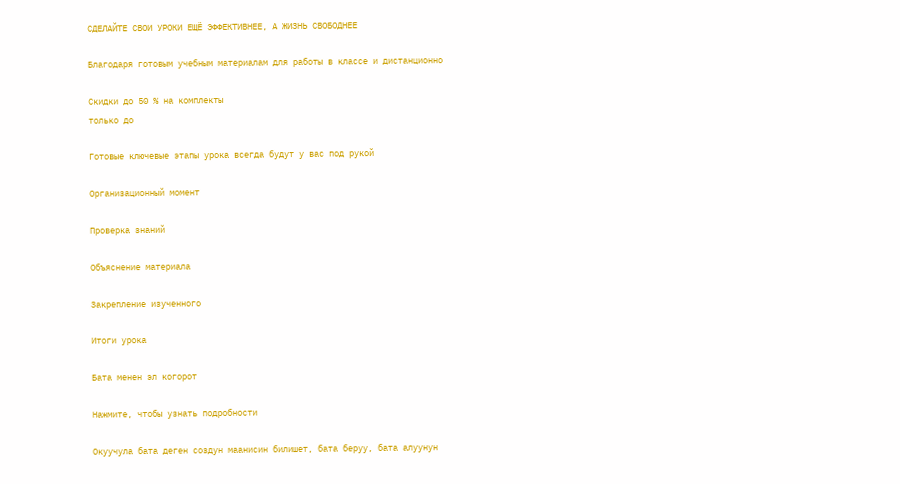СДЕЛАЙТЕ СВОИ УРОКИ ЕЩЁ ЭФФЕКТИВНЕЕ, А ЖИЗНЬ СВОБОДНЕЕ

Благодаря готовым учебным материалам для работы в классе и дистанционно

Скидки до 50 % на комплекты
только до

Готовые ключевые этапы урока всегда будут у вас под рукой

Организационный момент

Проверка знаний

Объяснение материала

Закрепление изученного

Итоги урока

Бата менен эл когорот

Нажмите, чтобы узнать подробности

Окуучула бата деген создун маанисин билишет, бата беруу, бата алуунун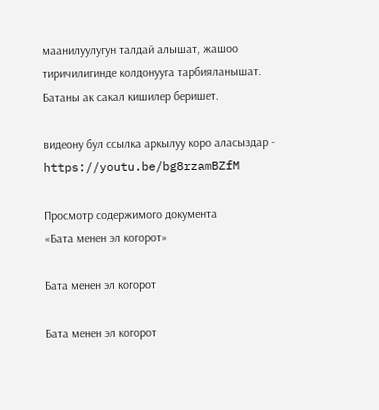маанилуулугун талдай алышат, жашоо тиричилигинде колдонууга тарбияланышат. Батаны ак сакал кишилер беришет.

видеону бул ссылка аркылуу коро аласыздар -    https://youtu.be/bg8rzamBZfM

Просмотр содержимого документа
«Бата менен эл когорот»

Бата менен эл когорот

Бата менен эл когорот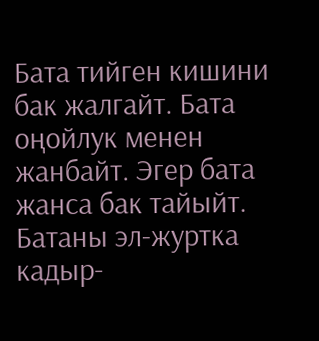Бата тийген кишини бак жалгайт. Бата оңойлук менен жанбайт. Эгер бата жанса бак тайыйт. Батаны эл-журтка кадыр-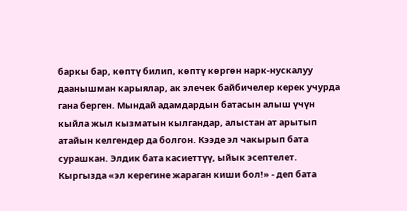баркы бар, көптү билип, көптү көргөн нарк-нускалуу даанышман карыялар, ак элечек байбичелер керек учурда гана берген. Мындай адамдардын батасын алыш үчүн кыйла жыл кызматын кылгандар, алыстан ат арытып атайын келгендер да болгон. Кээде эл чакырып бата сурашкан. Элдик бата касиеттүү, ыйык эсептелет. Кыргызда «эл керегине жараган киши бол!» - деп бата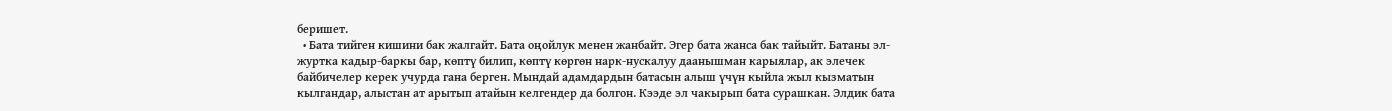беришет.
  • Бата тийген кишини бак жалгайт. Бата оңойлук менен жанбайт. Эгер бата жанса бак тайыйт. Батаны эл-журтка кадыр-баркы бар, көптү билип, көптү көргөн нарк-нускалуу даанышман карыялар, ак элечек байбичелер керек учурда гана берген. Мындай адамдардын батасын алыш үчүн кыйла жыл кызматын кылгандар, алыстан ат арытып атайын келгендер да болгон. Кээде эл чакырып бата сурашкан. Элдик бата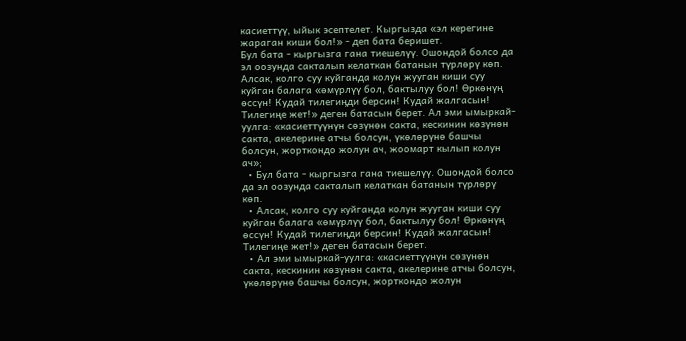касиеттүү, ыйык эсептелет. Кыргызда «эл керегине жараган киши бол!» - деп бата беришет.
Бул бата - кыргызга гана тиешелүү. Ошондой болсо да эл оозунда сакталып келаткан батанын түрлөрү көп. Алсак, колго суу куйганда колун жууган киши суу куйган балага «өмүрлүү бол, бактылуу бол! Өркөнүң өссүн! Кудай тилегиӊди берсин! Кудай жалгасын! Тилегиңе жет!» деген батасын берет. Ал эми ымыркай-уулга: «касиеттүүнүн сөзүнөн сакта, кескинин көзүнөн сакта, акелерине атчы болсун, үкөлөрүнө башчы болсун, жорткондо жолун ач, жоомарт кылып колун ач»;
  • Бул бата - кыргызга гана тиешелүү. Ошондой болсо да эл оозунда сакталып келаткан батанын түрлөрү көп.
  • Алсак, колго суу куйганда колун жууган киши суу куйган балага «өмүрлүү бол, бактылуу бол! Өркөнүң өссүн! Кудай тилегиӊди берсин! Кудай жалгасын! Тилегиңе жет!» деген батасын берет.
  • Ал эми ымыркай-уулга: «касиеттүүнүн сөзүнөн сакта, кескинин көзүнөн сакта, акелерине атчы болсун, үкөлөрүнө башчы болсун, жорткондо жолун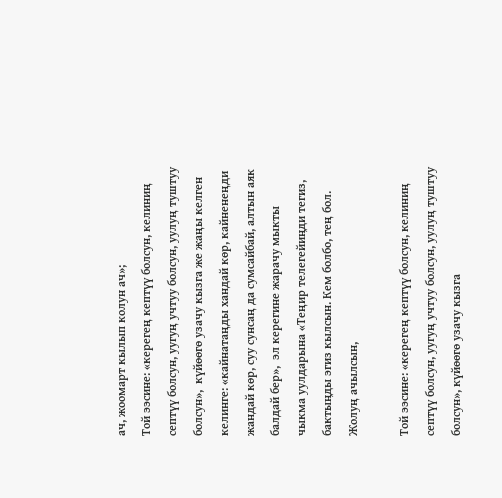ач, жоомарт кылып колун ач»;
Той ээсине: «керегең кептүү болсун, келиниң септүү болсун, уугуң учтуу болсун, уулуң туштуу болсун»,  күйөөгө узачу кызга же жаңы келген келинге: «кайнатаңды хандай көр, кайненеңди жандай көр, суу сунсаң да сумсайбай, алтын аяк балдай бер»,  эл керегине жарачу мыкты чыкма уулдарына «Теңир телегейиӊди тегиз, бактыӊды эгиз кылсын. Кем болбо, тең бол. Жолуң ачылсын,

Той ээсине: «керегең кептүү болсун, келиниң септүү болсун, уугуң учтуу болсун, уулуң туштуу болсун», күйөөгө узачу кызга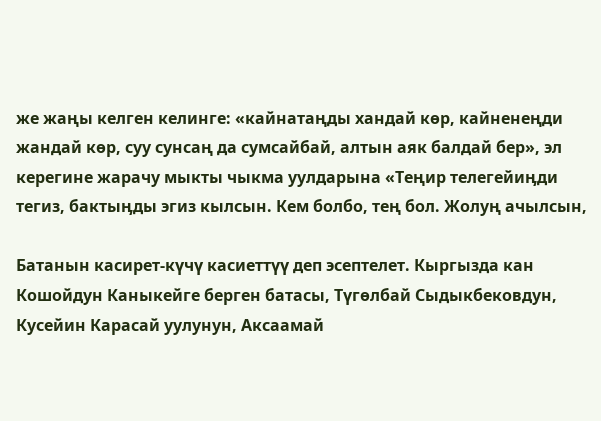же жаңы келген келинге: «кайнатаңды хандай көр, кайненеңди жандай көр, суу сунсаң да сумсайбай, алтын аяк балдай бер», эл керегине жарачу мыкты чыкма уулдарына «Теңир телегейиӊди тегиз, бактыӊды эгиз кылсын. Кем болбо, тең бол. Жолуң ачылсын,

Батанын касирет-күчү касиеттүү деп эсептелет. Кыргызда кан Кошойдун Каныкейге берген батасы, Түгөлбай Сыдыкбековдун, Кусейин Карасай уулунун, Аксаамай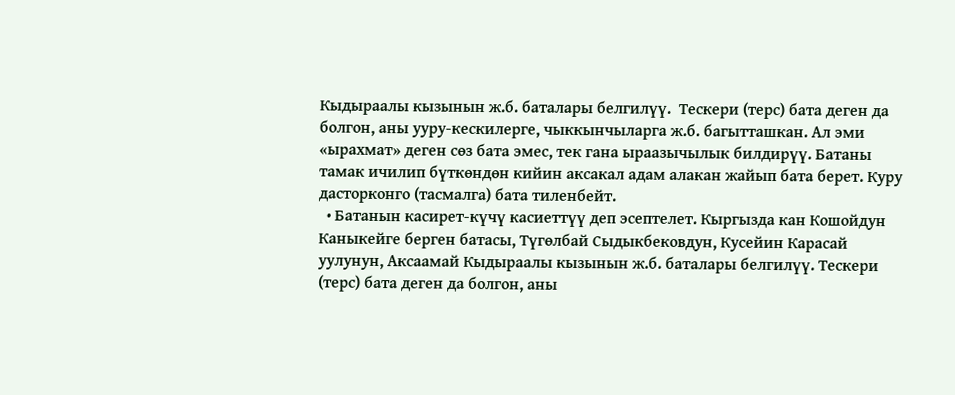Кыдыраалы кызынын ж.б. баталары белгилүү.  Тескери (терс) бата деген да болгон, аны ууру-кескилерге, чыккынчыларга ж.б. багытташкан. Ал эми «ырахмат» деген сөз бата эмес, тек гана ыраазычылык билдирүү. Батаны тамак ичилип бүткөндөн кийин аксакал адам алакан жайып бата берет. Куру дасторконго (тасмалга) бата тиленбейт.
  • Батанын касирет-күчү касиеттүү деп эсептелет. Кыргызда кан Кошойдун Каныкейге берген батасы, Түгөлбай Сыдыкбековдун, Кусейин Карасай уулунун, Аксаамай Кыдыраалы кызынын ж.б. баталары белгилүү. Тескери (терс) бата деген да болгон, аны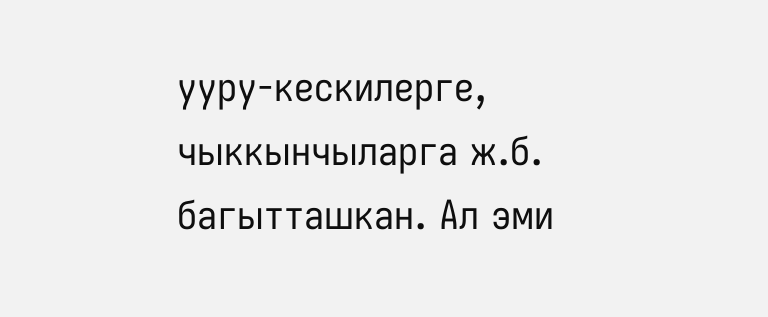ууру-кескилерге, чыккынчыларга ж.б. багытташкан. Ал эми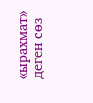«ырахмат» деген сөз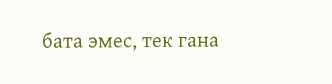бата эмес, тек гана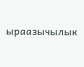ыраазычылык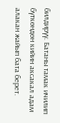билдирүү. Батаны тамак ичилип бүткөндөн кийин аксакал адам алакан жайып бата берет.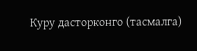Куру дасторконго (тасмалга)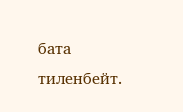бата тиленбейт.